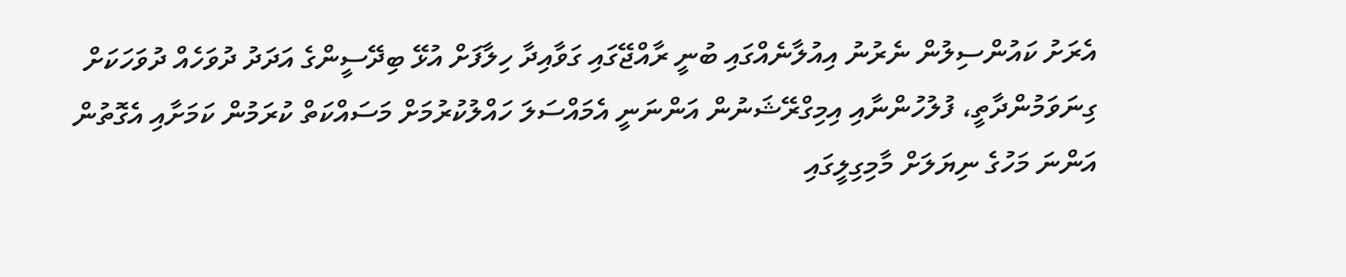އެރަށު ކައުންސިލުން ނެރުނު އިއުލާނެއްގައި ބުނީ ރާއްޖޭގައި ގަވާއިދާ ހިލާފަށް އުޅޭ ބިދޭސީންގެ އަދަދު ދުވަހެއް ދުވަހަކަށް ގިނަވަމުންދާތީ، ފުލުހުންނާއި އިމިގްރޭޝަނުން އަންނަނީ އެމައްސަލަ ހައްލުކުރުމަށް މަސައްކަތް ކުރަމުން ކަމަށާއި އެގޮތުން އަންނަ މަހުގެ ނިޔަލަށް މާމިގިލީގައި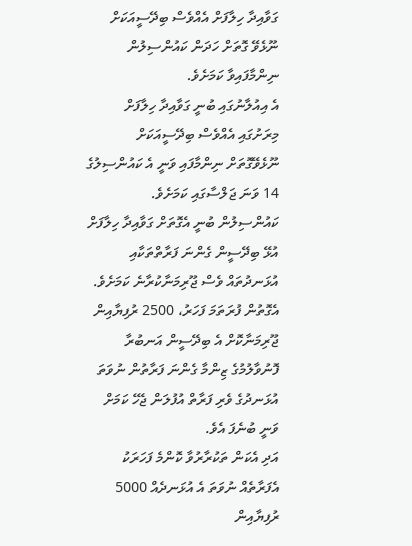ގަވާއިދާ ހިލާފަށް އެއްވެސް ބިދޭސީއަކަށް ނޫޅެވޭ ގޮތަށް ހަދަން ކައުންސިލުން ނިންމާފައިވާ ކަމަށެވެ.
އެ އިއުލާނުގައި ބުނީ ގަވާއިދާ ހިލާފަށް މިރަށުގައި އެއްވެސް ބިދޭސީއަކަށް ނޫޅެވޭގޮތަށް ނިންމާފައި ވަނީ އެ ކައުންސިލުގެ 14 ވަނަ ޖަލްސާގައި ކަމަށެވެ.
ކައުންސިލުން ބުނީ އެގޮތަށް ގަވާއިދާ ހިލާފަށް އުޅޭ ބިދޭސީން ގެންނަ ފަރާތްތަކާއި އުޅަނދުތައް ވެސް ޖޫރިމަނާކުރާނެ ކަމަށެވެ. އެގޮތުން ފުރަތަމަ ފަހަރު، 2500 ރުފިޔާއިން ޖޫރިމަނާކޮށް އެ ބިދޭސީން އަނބުރާ ފޮނުވާލުމުގެ ޒިންމާ ގެންނަ ފަރާތުން ނުވަތަ އުޅަނދުގެ ވެރި ފަރާތް އުފުލަން ޖެހޭ ކަމަށް ވަނީ ބުނެފަ އެވެ.
އަދި އެކަން ތަކުރާރުވާ ކޮންމެ ފަހަރަކު އެފަރާތެއް ނުވަތަ އެ އުޅަނދެއް 5000 ރުފިޔާއިން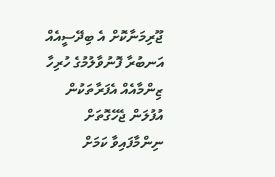ޖޫރިމަނާކޮށް އެ ބިދޭސީއެއް އަނބުރާ ފޮނުވާލުމުގެ ހުރިހާ ޒިންމާއެއް އެފަރާތަކުން އުފުލަން ޖެހޭގޮތަށް ނިންމާފައިވާ ކަމަށް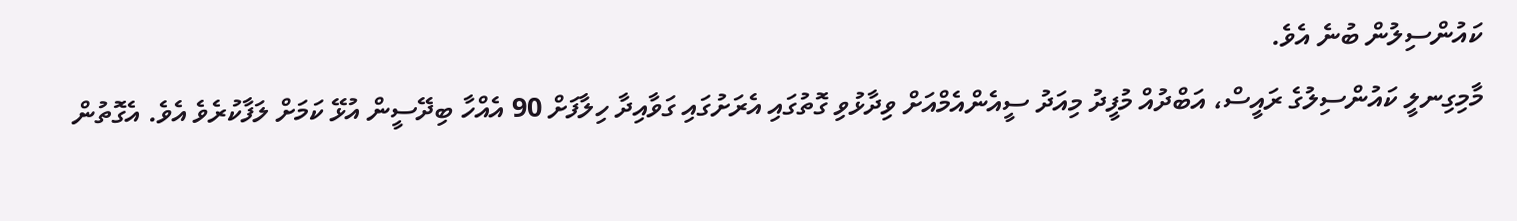ކައުންސިލުން ބުނެ އެވެ.
މާމިގިނލީ ކައުންސިލުގެ ރައީސް، އަބްދުއް މުފީދު މިއަދު ސީއެންއެމްއަށް ވިދާޅުވި ގޮތުގައި އެރަށުގައި ގަވާއިދާ ހިލާފަށް 90 އެއްހާ ބިދޭސީން އުޅޭ ކަމަށް ލަފާކުރެވެ އެވެ. އެގޮތުން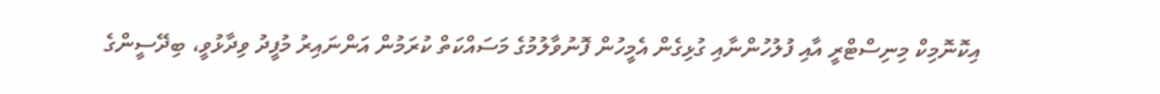އިކޮނޮމިކް މިނިސްޓްރީ އާއި ފުލުހުންނާއި ގުޅިގެން އެމީހުން ފޮނުވާލުމުގެ މަސައްކަތް ކުރަމުން އަންނައިރު މުފީދު ވިދާޅުވީ، ބިދޭސީންގެ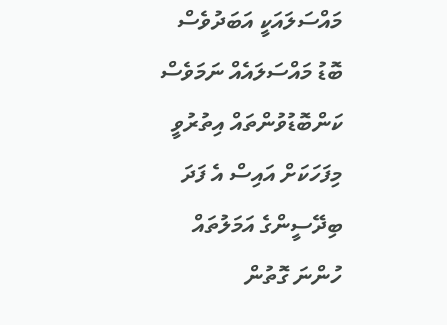މައްސަލައަކީ އަބަދުވެސް ބޮޑު މައްސަލައެއް ނަމަވެސް ކަންބޮޑުވުންތައް އިތުރުވީ މިފަހަކަށް އައިސް އެ ފަދަ ބިދޭސީންގެ އަމަލުތައް ހުންނަ ގޮތުން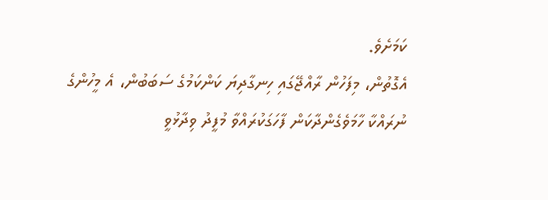ކަމަށެވެ.
އެގޮތުން، މިފަހުން ރާއްޖޭގައި ހިނގާދިޔަ ކަންކަމުގެ ސަބަބުން، އެ މީހުންގެ ނުރައްކާ ހާމަވެގެންދާކަން ފާހަގަކުރައްވާ މުފީދު ވިދާޅުވީ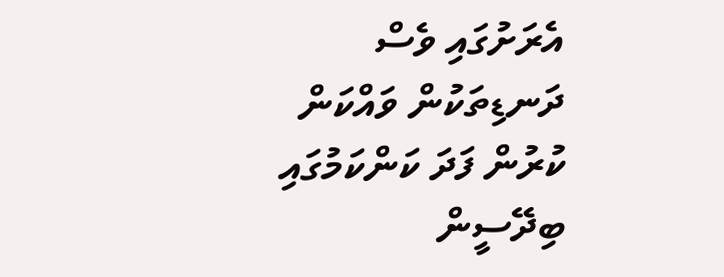އެރަށުގައި ވެސް ދަނޑިތަކުން ވައްކަން ކުރުން ފަދަ ކަންކަމުގައި ބިދޭސީން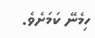ހިމެނޭ ކަމަށެވެ.